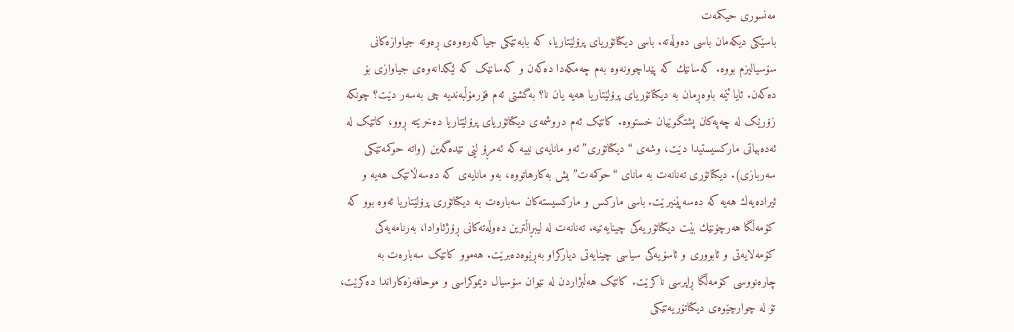مەنسوری حیکمەت
باسێکی دیکەمان باسی دەوڵەتە. باسی دیکتاتۆریای پرۆلێتاریا، کە بابەتێکی جیاکەرەوەی ڕەوتە جیاوازەکانی سۆسیالیزم بووە. کەسانێك کە پێداچوونەوە بەم چەمکەدا دەکەن و کەسانێک کە لێکدانەوەی جیاوازی بۆ دەکەن. ئایا ئێمە باوەڕمان بە دیکتاتۆریای پرۆلێتاریا هەیە یان نا؟ بەگشتی ئەم فۆرمۆڵبەندیە چی بەسەر دێت؟ چونکە زۆرێک لە چەپەکان پشتگوێیان خستووە. کاتێک ئەم دروشمەی دیکتاتۆریای پرۆلێتاریا دەخرێتە ڕوو، کاتێک لە ئەدەبیاتی مارکسیستیدا دێت، وشەی “دیکتاتۆری” ئەو مانایەی نییە کە ئەمڕۆ لێی تێدەگەین (واتە حوکمەتێکی سەربازی). دیکتاتۆری تەنانەت بە مانای “حوکمەت”یش بەکارهاتووە، بەو مانایەی کە دەسەڵاتێک هەیە و ئیرادەیەك هەیە کە دەسەپێنیرێت. باسی مارکس و مارکسیستەکان سەبارەت بە دیکتاتۆری پرۆلێتاریا ئەوە بوو کە کۆمەڵگا هەرچۆنێك بێت دیکتاتۆریەکی چینایەتیە. تەنانەت لە لیبڕاڵترین دەوڵەتەکانی ڕۆژئاوادا، بەرنامەیەکی کۆمەلایەتی و ئابووری و ئاسۆیەکی سیاسی چینایەتی دیارکراو بەڕێوەدەبرێت. هەموو کاتێک سەبارەت بە چارەنووسی کۆمەڵگا ڕاپرسی ناکرێت. کاتێک هەڵبژاردن لە نێوان سۆسیال دیموکراسی و موحافەزەکاراندا دەکرێت، تۆ لە چوارچێوەی دیکتاتۆریەتێکی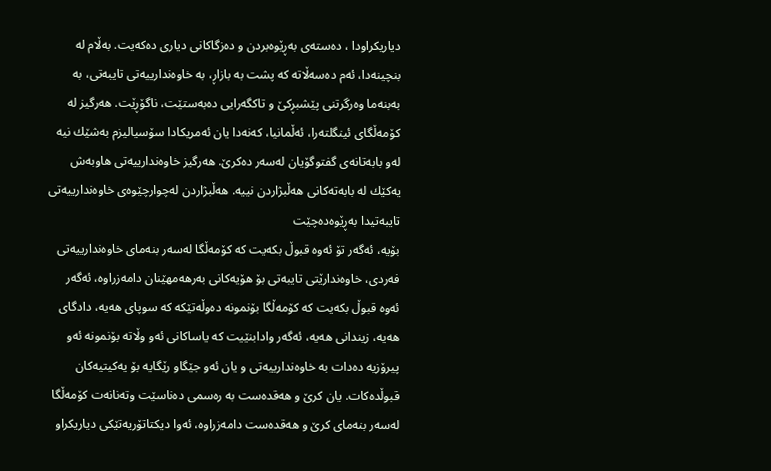دیاریکراودا ، دەستەی بەڕێوەبردن و دەزگاکانی دیاری دەکەیت. بەڵام لە بنچینەدا، ئەم دەسەڵاتە کە پشت بە بازاڕ، بە خاوەندارییەتی تایبەتی، بە بەبنەما وەرگرتنی پێشبڕکێ و تاکگەرایی دەبەستێت، ناگۆڕێت. هەرگیز لە کۆمەڵگای ئینگلتەرا، ئەڵمانیا، کەنەدا یان ئەمریکادا سۆسیالیزم بەشێك نیە لەو بابەتانەی گفتوگۆیان لەسەر دەکرێ. هەرگیز خاوەندارییەتی هاوبەش یەکێك لە بابەتەکانی هەڵبژاردن نییە. هەڵبژاردن لەچوارچێوەی خاوەندارییەتی تایبەتیدا بەڕێوەدەچێت
بۆیە، ئەگەر تۆ ئەوە قبوڵ بکەیت کە کۆمەڵگا لەسەر بنەمای خاوەندارییەتی فەردی، خاوەندارێتی تایبەتی بۆ هۆیەکانی بەرهەمهێنان دامەزراوە، ئەگەر ئەوە قبوڵ بکەیت کە کۆمەڵگا بۆنمونە دەوڵەتێکە کە سوپای هەیە، دادگای هەیە، زیندانی هەیە، ئەگەر وادابنێیت کە یاساکانی ئەو وڵاتە بۆنمونە ئەو پیرۆزیە دەدات بە خاوەندارییەتی و یان ئەو جێگاو رێگایە بۆ یەکیتیەکان قبوڵدەکات. یان کرێ و هەقدەست بە رەسمی دەناسێت وتەنانەت کۆمەڵگا لەسەر بنەمای کرێ و هەقدەست دامەزراوە، ئەوا دیکتاتۆریەتێکی دیاریکراو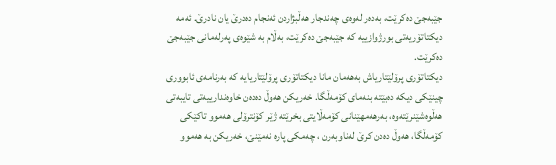جێبەجێ دەکرێت، بەدەر لەوەی چەندجار هەڵبژاردن ئەنجام دەدرێ یان نادرێ. ئەمە دیکتاتۆریەتی بورژوازییە کە جێبەجێ دەکرێت، بەڵام بە شێوەی پەرلەمانی جێبەجێ دەکرێت.
دیکتاتۆری پرۆلێتاریاش بەهەمان مانا دیکتاتۆری پرۆلێتاریایە کە بەرنامەی ئابووری چینێکی دیکە دەبێتە بنەمای کۆمەڵگا. خەریکن هەوڵ دەدەن خاوەندارییەتی تایبەتی هەڵوەشێنرێتەوە، بەرهەمهێنانی کۆمەڵایتی بخرێتە ژێر کۆنترۆلی هەموو تاکێکی کۆمەڵگا، هەوڵ دەدن کرێ لەناوبەرن ، چەمکی پارە نەمێنێ، خەریکن بە هەموو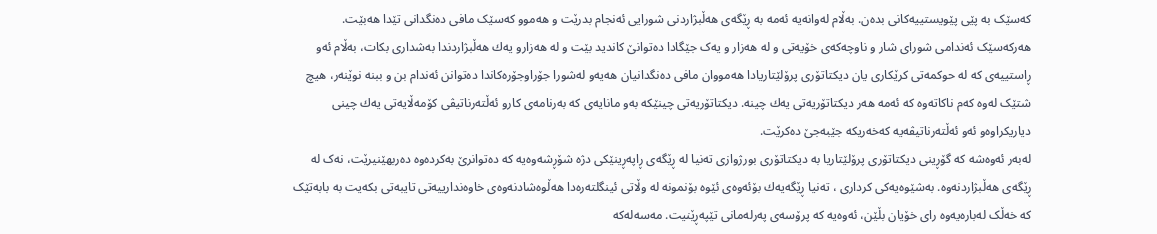کەسێک بە پێی پێویستییەکانی بدەن. بەڵام لەوانەیە ئەمە بە ڕێگەی هەڵبژاردنی شورایی ئەنجام بدرێت و هەموو کەسێک مافی دەنگدانی تێدا هەبێت. هەرکەسێک ئەندامی شورای شار و ناوچەکەی خۆیەتی و لە هەزار و یەک جێگادا دەتوانێ کاندید بێت و لە هەزارو یەك هەڵبژاردندا بەشداری بکات، بەڵام ئەو ڕاستییەی کە لە حوکمەتی کرێکاری یان دیکتاتۆری پرۆلێتاریادا هەمووان مافی دەنگدانیان هەیەو لەشورا جۆراوجۆرەکاندا دەتوانن ئەندام بن و ببنە نوێنەر، هیچ شتێک لەوە کەم ناکاتەوە کە ئەمە هەر دیکتاتۆریەتی یەك چینە. دیکتاتۆریەتی چینێکە بەو مانایەی کە بەرنامەی کارو ئەڵتەرناتیڤی کۆمەڵایەتی یەك چینی دیاریکراوەو ئەو ئەڵتەرناتیڤەیە کەخەریکە جێبەجێ دەکرێت.
لەبەر ئەوەشە کە گۆڕینی دیکتاتۆری پرۆلێتاریا بە دیکتاتۆری بورژوازی تەنیا لە ڕێگەی ڕاپەڕینێکی دژە شۆڕشەوەیە کە دەتوانرێ بەکردەوە دەربهێنیرێت، نەک لە ڕێگەی هەڵبژاردنەوە. بەشێوەیەکی کرداری ، تەنیا ڕێگەیەك بۆئەوەی ئێوە بۆنمونە لە وڵاتی ئینگلتەرەدا هەڵوەشادنەوەی خاوەندارییەتی تایبەتی بکەیت بە بابەتێک کە خەڵک لەبارەیەوە رای خۆیان بڵێن، ئەوەیە کە پرۆسەی پەرلەمانی تێپەڕێنیت. مەسەلەکە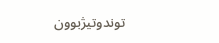توندوتیژبوون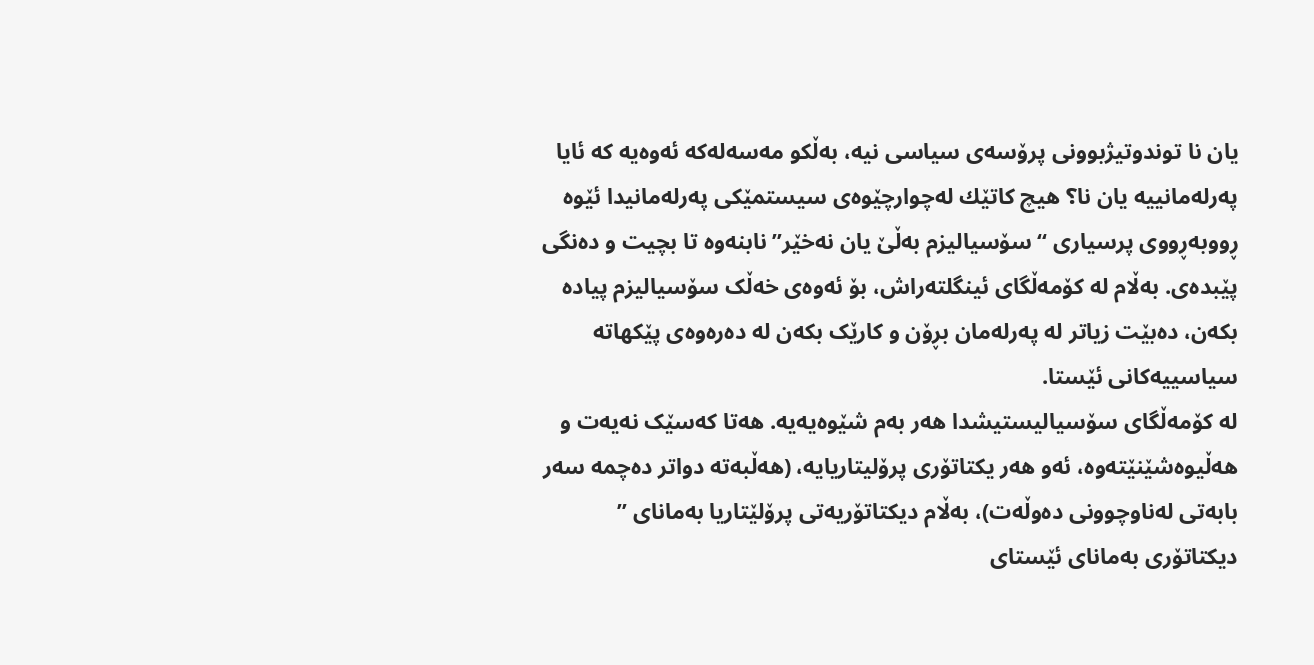یان نا توندوتیژبوونی پرۆسەی سیاسی نیە، بەڵکو مەسەلەکە ئەوەیە کە ئایا پەرلەمانییە یان نا؟ هیچ کاتێك لەچوارچێوەی سیستمێکی پەرلەمانیدا ئێوە ڕووبەڕووی پرسیاری “سۆسیالیزم بەڵێ یان نەخێر” نابنەوە تا بچیت و دەنگی پێبدەی. بەڵام لە کۆمەڵگای ئینگلتەراش، بۆ ئەوەی خەڵک سۆسیالیزم پیادە بکەن، دەبێت زیاتر لە پەرلەمان بڕۆن و کارێک بکەن لە دەرەوەی پێکهاتە سیاسییەکانی ئێستا.
لە کۆمەڵگای سۆسیالیستیشدا هەر بەم شێوەیەیە. هەتا کەسێک نەیەت و هەڵیوەشێنێتەوە، ئەو هەر یکتاتۆری پرۆلیتاریایە، (هەڵبەتە دواتر دەچمە سەر بابەتی لەناوچوونی دەوڵەت)، بەڵام دیکتاتۆریەتی پرۆلێتاریا بەمانای ” دیکتاتۆری بەمانای ئێستای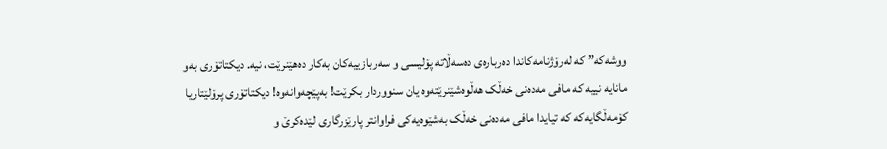ووشەکە” کە لەرۆژنامەکاندا دەربارەی دەسەڵاتە پۆلیسی و سەربازییەکان بەکار دەهێنرێت، نیە. دیکتاتۆری بەو مانایە نییە کە مافی مەدەنی خەڵک هەڵوەشێنرێتەوە یان سنووردار بکرێت! بەپێچەوانەوە! دیکتاتۆری پرۆلێتاریا کۆمەڵگایەکە کە تیایدا مافی مەدەنی خەڵک بەشێوەیەکی فراوانتر پارێزرگاری لێدەکرێ و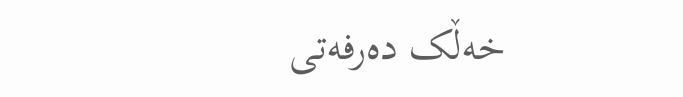خەڵک دەرفەتی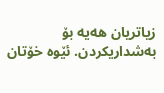زیاتریان هەیە بۆ بەشداریکردن. ئێوە خۆتان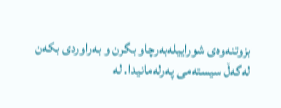بزوتنەوەی شوراییلەبەرچاو بگرن و بەراوردی بکەن لەگەڵ سیستەمی پەرلەمانیدا. لە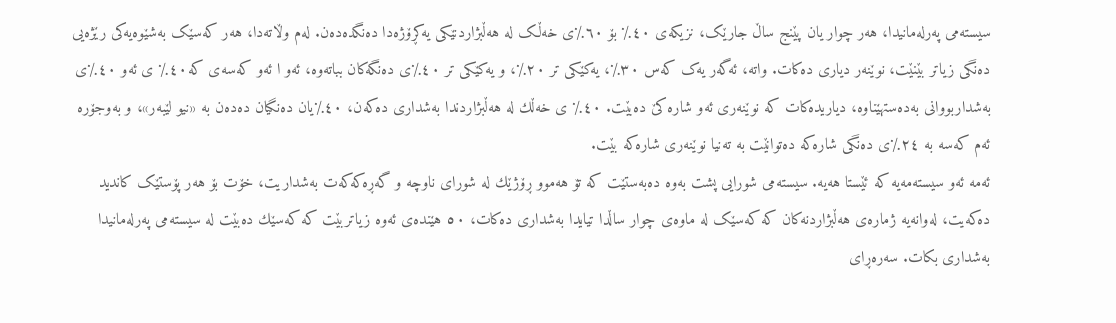سیستەمی پەرلەمانیدا، هەر چوار یان پێنج ساڵ جارێک، نزیکەی ٤٠٪ بۆ ٦٠٪ی خەڵک لە هەڵبژاردنێکی یەکڕۆژەدا دەنگدەدەن. لەم وڵاتەدا، هەر کەسێک بەشێوەیەکی رێژەیی دەنگی زیاتر بێنێت، نوێنەر دیاری دەکات. واتە، ئەگەر یەک کەس ٣٠٪، یەکێکی تر ٢٠٪، و یەکێکی تر ٤٠٪ی دەنگەکان بباتەوە، ئەو ا ئەو کەسەی کە٤٠٪ ی ئەو ٤٠٪ی بەشداربووانی بەدەستهێناوە، دیاریدەکات کە نوێنەری ئەو شارە کێ دەبێت. ٤٠٪ ی خەڵك لە هەڵبژاردندا بەشداری دەکەن، ٤٠٪یان دەنگیان دەدەن بە «نیو لێبەر»، و بەوجۆرە ئەم کەسە بە ٢٤٪ی دەنگی شارەکە دەتوانێت بە تەنیا نوێنەری شارەکە بێت.
ئەمە ئەو سیستەمەیە کە ئێستا هەیە. سیستەمی شورایی پشت بەوە دەبەستێت کە تۆ هەموو ڕۆژێك لە شورای ناوچە و گەڕەکەکەت بەشداریت، خۆت بۆ هەر پۆستێک کاندید دەکەیت، لەوانەیە ژمارەی هەڵبژاردنەکان کە کەسێک لە ماوەی چوار ساڵدا تیایدا بەشداری دەکات، ٥٠ هێندەی ئەوە زیاتربێت کە کەسێك دەبێت لە سیستەمی پەرلەمانیدا بەشداری بکات. سەرەڕای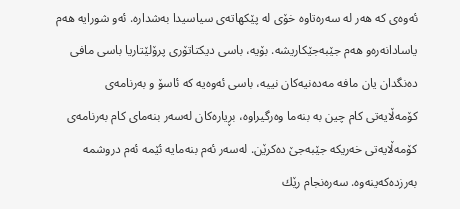ئەوەی کە هەر لە سەرەتاوە خۆی لە پێکهاتەی سیاسیدا بەشدارە. ئەو شورایە هەم یاسادانەرەو هەم جێبەجێکاریشە. بۆیە، باسی دیکتاتۆری پرۆلێتاریا باسی مافی دەنگدان یان مافە مەدەنیەکان نییە، باسی ئەوەیە کە ئاسۆ و بەرنامەی کۆمەڵایەتی کام چین بە بنەما وەرگیراوە، بڕیارەکان لەسەر بنەمای کام بەرنامەی کۆمەڵایەتی خەریکە جێبەجێ دەکرێن. لەسەر ئەم بنەمایە ئێمە ئەم دروشمە بەرزدەکەینەوە. سەرەنجام رێك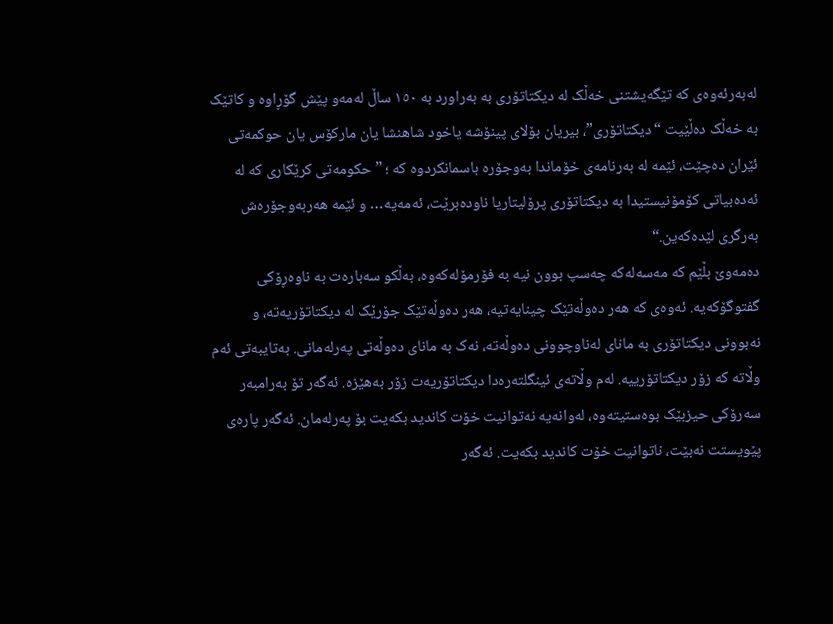لەبەرئەوەی کە تێگەیشتنی خەڵک لە دیکتاتۆری بە بەراورد بە ١٥٠ ساڵ لەمەو پێش گۆڕاوە و کاتێک بە خەڵک دەڵێیت “دیکتاتۆری”، بیریان بۆلای پینۆشە یاخود شاهنشا یان مارکۆس یان حوکمەتی ئێران دەچێت، ئێمە لە بەرنامەی خۆماندا بەوجۆرە باسمانکردوە کە ؛ ” حکومەتی کرێکاری کە لە ئەدەبیاتی کۆمۆنیستیدا بە دیکتاتۆری پرۆلیتاریا ناودەبرێت، ئەمەیە… و ئێمە هەربەوجۆرەش بەرگری لێدەکەین.“
دەمەوێ بڵێم کە مەسەلەکە چەسپ بوون نیە بە فۆرمۆلەکەوە، بەڵکو سەبارەت بە ناوەڕۆکی گفتوگۆکەیە. ئەوەی کە هەر دەوڵەتێک چینایەتیە، هەر دەوڵەتێک جۆرێک لە دیکتاتۆریەتە، و نەبوونی دیکتاتۆری بە مانای لەناوچوونی دەوڵەتە، نەک بە مانای دەوڵەتی پەرلەمانی. بەتایبەتی ئەم وڵاتە کە زۆر دیکتاتۆرییە. لەم وڵاتەی ئینگلتەرەدا دیکتاتۆریەت زۆر بەهێزە. ئەگەر تۆ بەرامبەر سەرۆکی حیزبێک بوەستیتەوە، لەوانەیە نەتوانیت خۆت کاندید بکەیت بۆ پەرلەمان. ئەگەر پارەی پێویستت نەبێت، ناتوانیت خۆت کاندید بکەیت. ئەگەر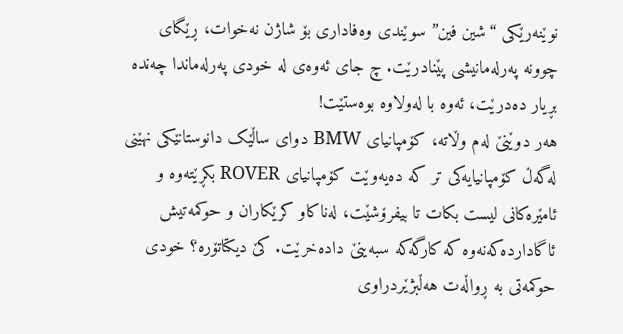نوێنەرێکی “شین فین” سوێندی وەفاداری بۆ شاژن نەخوات، ڕێگای چوونە پەرلەمانیشی پێنادرێت. چ جای ئەوەی لە خودی پەرلەماندا چەندە بڕیار دەدرێت، ئەوە با لەولاوە بوەستێت!
هەر دوێنێ لەم وڵاتە، کۆمپانیای BMW دوای ساڵێک دانوستانێکی نهێنی لەگەڵ کۆمپانیایەکی تر کە دەیەوێت کۆمپانیای ROVER بکڕێتەوە و ئامێرەکانی لیست بکات تا بیفرۆشێت، لەناکاو کرێکاران و حوکمەتیش ئاگاداردەکەنەوە کە کارگەکە سبەینێ دادەخرێت. کێ دیکتاتۆرە؟ خودی حوکمەتی بە ڕواڵەت هەڵبژێردراوی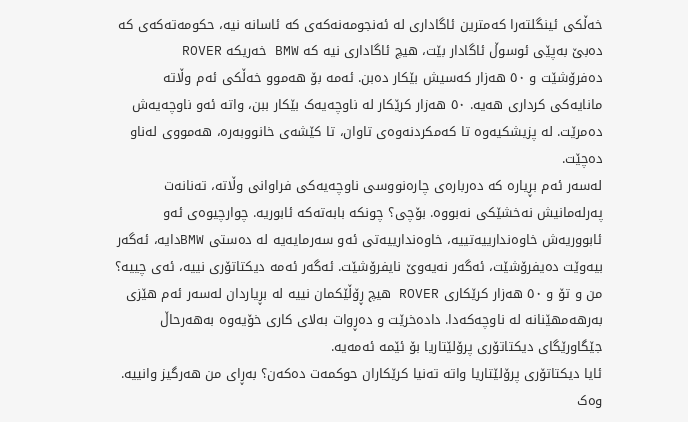خەڵکی ئینگلتەرا کەمترین ئاگاداری لە ئەنجومەنەکەی کە ئاسانە نیە، حکومەتەکەی کە دەبێ بەپێی ئوسوڵ ئاگادار بێت، هیچ ئاگاداری نیە کە BMW خەریکە ROVER دەفرۆشێت و ٥٠ هەزار کەسیش بێکار دەبن. ئەمە بۆ هەموو خەڵکی ئەم وڵاتە مانایەکی کرداری هەیە. ٥٠ هەزار کرێکار لە ناوچەیەک بێکار ببن، واتە ئەو ناوچەیەش دەمرێت. لە پزیشکیەوە تا کەمکردنەوەی تاوان، تا کێشەی خانووبەرە، هەمووی لەناو دەچێت.
لەسەر ئەم بڕیارە کە دەربارەی چارەنووسی ناوچەیەکی فراوانی وڵاتە، تەنانەت پەرلەمانیش نەخشێکی نەبووە. بۆچی؟ چونکە بابەتەکە ئابوریە. چوارچیوەی ئەو ئابووریەش خاوەندارییەتییە، خاوەندارییەتی ئەو سەرمایەیە لە دەستی BMWدایە، ئەگەر بیەوێت دەیفرۆشێت، ئەگەر نەیەوێ نایفرۆشێت. ئەگەر ئەمە دیکتاتۆری نییە، ئەی چییە؟ من و تۆ و ٥٠ هەزار کرێکاری ROVER هیچ ڕۆڵێکمان نییە لە بڕیاردان لەسەر ئەم هێزی بەرهەمهێنانە لە ناوچەکەدا. دادەخرێت و دەڕوات بەلای کاری خۆیەوە بەهەرحاڵ جێگاورێگای دیکتاتۆری پرۆلێتاریا بۆ ئێمە ئەمەیە.
ئایا دیکتاتۆری پرۆلێتاریا واتە تەنیا کرێکاران حوکمەت دەکەن؟ بەڕای من هەرگیز وانییە. وەک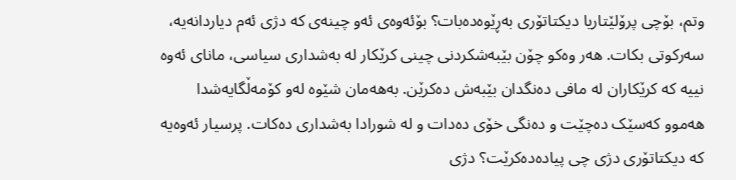وتم، بۆچی پرۆلێتاریا دیکتاتۆری بەڕێوەدەبات؟ بۆئەوەی ئەو چینەی کە دژی ئەم دیاردانەیە، سەرکوتی بکات. هەر وەکو چۆن بێبەشکردنی چینی کرێکار لە بەشداری سیاسی، مانای ئەوە نییە کە کرێکاران لە مافی دەنگدان بێبەش دەکرێن. بەهەمان شێوە لەو کۆمەڵگایەشدا هەموو کەسێک دەچێت و دەنگی خۆی دەدات و لە شورادا بەشداری دەکات. پرسیار ئەوەیە کە دیکتاتۆری دژی چی پیادەدەکرێت؟ دژی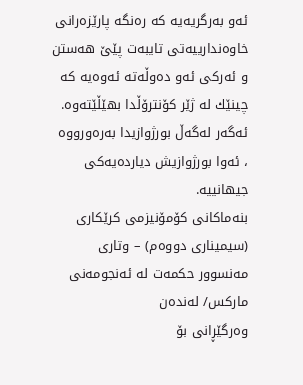ئەو بەرگریەیە کە رەنگە پارێزەرانی خاوەندارییەتی تایبەت پێێ هەستن و ئەرکی ئەو دەوڵەتە ئەوەیە کە چینێك لە ژێر کۆنترۆڵدا بهێڵێتەوە. ئەگەر لەگەڵ بورژوازیدا بەرەورووە ، ئەوا بورژوازیش دیاردەیەکی جیهانییە.
بنەماکانی کۆمۆنیزمی کرێکاری (سیمیناری دووەم) – وتاری مەنسوور حکمەت لە ئەنجومەنی مارکس/ لەندەن
وەرگێڕانی بۆ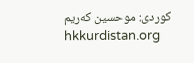کوردی: موحسین کەریم
hkkurdistan.org